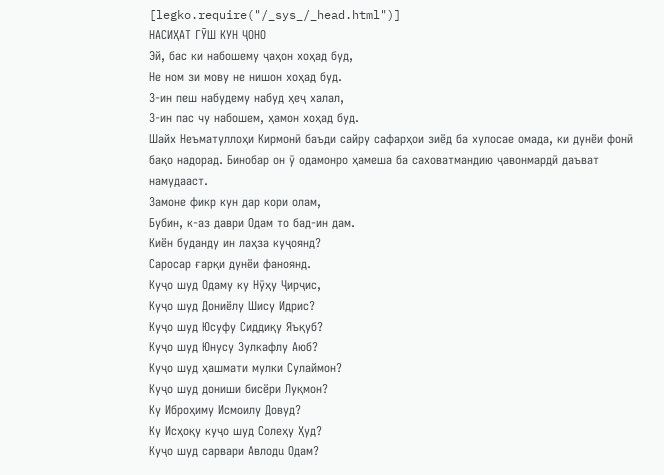[legko.require("/_sys_/_head.html")]
НАСИҲАТ ГӮШ КУН ҶОНО
Эй, бас ки набошему ҷаҳон хоҳад буд,
Не ном зи мову не нишон хоҳад буд.
З-ин пеш набудему набуд ҳеҷ халал,
З-ин пас чу набошем, ҳамон хоҳад буд.
Шайх Неъматуллоҳи Кирмонӣ баъди сайру сафарҳои зиёд ба хулосае омада, ки дунёи фонӣ бақо надорад. Бинобар он ӯ одамонро ҳамеша ба саховатмандию ҷавонмардӣ даъват намудааст.
Замоне фикр кун дар кори олам,
Бубин, к-аз даври Одам то бад-ин дам.
Киён буданду ин лаҳза куҷоянд?
Саросар ғарқи дунёи фаноянд.
Куҷо шуд Одаму ку Нӯҳу Ҷирҷис,
Куҷо шуд Дониёлу Шису Идрис?
Куҷо шуд Юсуфу Сиддиқу Яъқуб?
Куҷо шуд Юнусу Зулкафлу Аюб?
Куҷо шуд ҳашмати мулки Сулаймон?
Куҷо шуд дониши бисёри Луқмон?
Ку Иброҳиму Исмоилу Довуд?
Ку Исҳоқу куҷо шуд Солеҳу Ҳуд?
Куҷо шуд сарвари Авлодu Одам?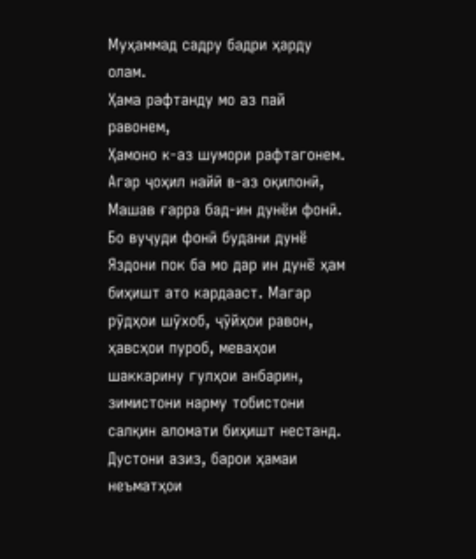Муҳаммад садру бадри ҳарду олам.
Ҳама рафтанду мо аз пай равонем,
Ҳамоно к-аз шумори рафтагонем.
Агар ҷоҳил найӣ в-аз оқилонӣ,
Машав ғарра бад-ин дунёи фонӣ.
Бо вуҷуди фонӣ будани дунё Яздони пок ба мо дар ин дунё ҳам биҳишт ато кардааст. Магар рӯдҳои шӯхоб, ҷӯйҳои равон, ҳавсҳои пуроб, меваҳои шаккарину гулҳои анбарин, зимистони нарму тобистони салқин аломати биҳишт нестанд.
Дустони азиз, барои ҳамаи неъматҳои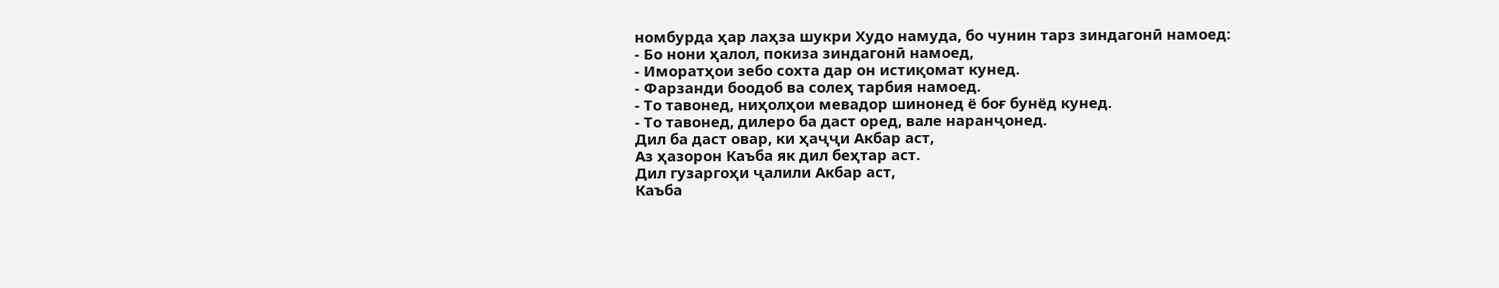номбурда ҳар лаҳза шукри Худо намуда, бо чунин тарз зиндагонӣ намоед:
- Бо нони ҳалол, покиза зиндагонӣ намоед,
- Иморатҳои зебо сохта дар он истиқомат кунед.
- Фарзанди боодоб ва солеҳ тарбия намоед.
- То тавонед, ниҳолҳои мевадор шинонед ё боғ бунёд кунед.
- То тавонед, дилеро ба даст оред, вале наранҷонед.
Дил ба даст овар, ки ҳаҷҷи Акбар аст,
Аз ҳазорон Каъба як дил беҳтар аст.
Дил гузаргоҳи ҷалили Акбар аст,
Каъба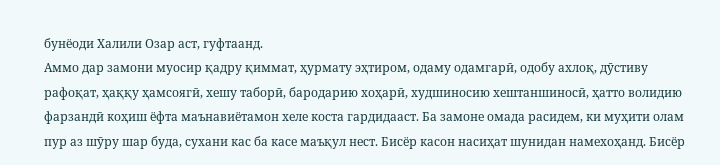бунёоди Халили Озар аст, гуфтаанд.
Аммо дар замони муосир қадру қиммат, ҳурмату эҳтиром, одаму одамгарӣ, одобу ахлоқ, дӯстиву рафоқат, ҳаққу ҳамсоягӣ, хешу таборӣ, бародарию хоҳарӣ, худшиносию хештаншиносӣ, ҳатто волидию фарзандӣ коҳиш ёфта маънавиётамон хеле коста гардидааст. Ба замоне омада расидем, ки муҳити олам пур аз шӯру шар буда, сухани кас ба касе маъқул нест. Бисёр касон насиҳат шунидан намехоҳанд. Бисёр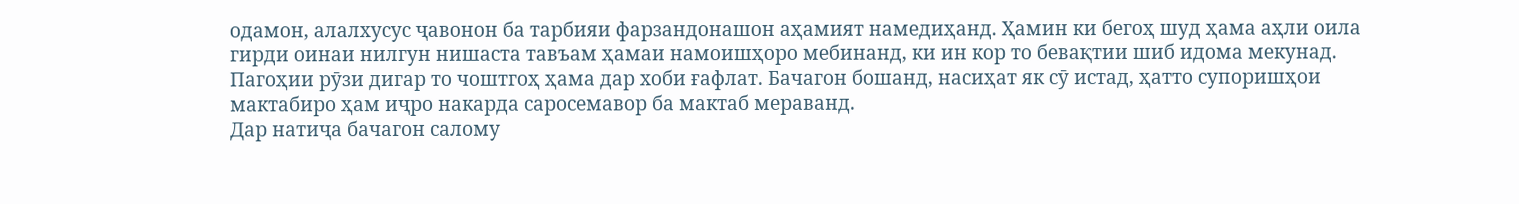одамон, алалхусус ҷавонон ба тарбияи фарзандонашон аҳамият намедиҳанд. Ҳамин ки бегоҳ шуд ҳама аҳли оила гирди оинаи нилгун нишаста тавъам ҳамаи намоишҳоро мебинанд, ки ин кор то бевақтии шиб идома мекунад. Пагоҳии рӯзи дигар то чоштгоҳ ҳама дар хоби ғафлат. Бачагон бошанд, насиҳат як сӯ истад, ҳатто супоришҳои мактабиро ҳам иҷро накарда саросемавор ба мактаб мераванд.
Дар натиҷа бачагон салому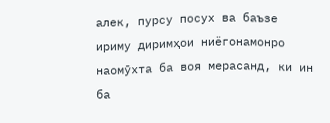алек, пурсу посух ва баъзе ириму диримҳои ниёгонамонро наомӯхта ба воя мерасанд, ки ин ба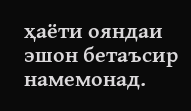ҳаёти ояндаи эшон бетаъсир намемонад.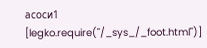асоси1
[legko.require("/_sys_/_foot.html")]